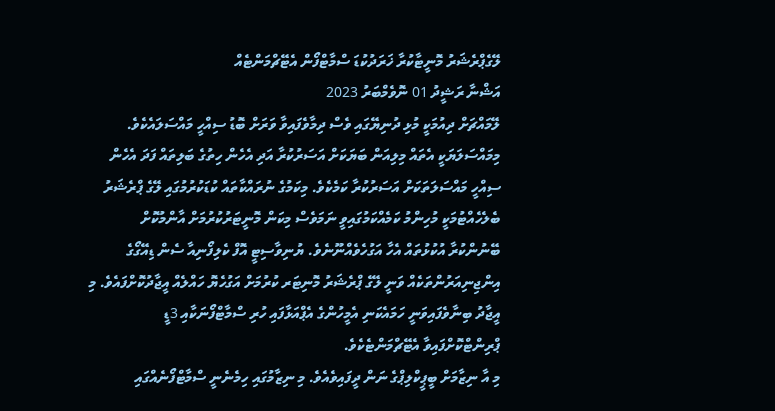ލޭގެޕްރެޝަރު މޮނީޓާކުރާ ޚަރަދުކުޑަ ސްމާޓްފޯން އެޓޭޗްމަންޓެއް
އަޝްނާ ރަޝީދު 01 ނޮވެމްބަރު 2023
ލޭމައްޗަށް ދިއުމަކީ މުޅި ދުނިޔޭގައި ވެސް ދިމާވެފައިވާ ވަރަށް ބޮޑު ސިއްހީ މައްސަލައެކެވެ. މިމައްސަލަޔަކީ އެތައް މިލިއަން ބަޔަކަށް އަސަރުކުރާ އަދި އެހެން ހިތުގެ ބަލިތައް ފަދަ އެހެން ސިއްހީ މައްސަލަތަކަށް އަސަރުކުރާ ކަމެކެވެ. މިކަމުގެ ނުރައްކާތައް ކުޑަކުރުމުގައި ލޭގެ ޕްރެޝަރު ބެލެހެއްޓުމަކީ މުހިންމު ކަމެއްކަމުގައިވީ ނަމަވެސް މިކަން މޮނީޓަރުކުރުމަށް އާންމުކޮށް ބޭނުންކުރާ އުކުޅުތައް އެހާ އަގުހެވެއްނޫނެވެ. ޔުނިވާސިޓީ އޮފް ކެލިފޯނިއާ ސެން ޑިއޭގޯގެ އިންޖިނިއަރުންތަކެއް ވަނީ ލޭގެ ޕްރެޝަރު މޮނިޓަރ ކުރުމަށް އަގުހެޔޮ ހައްލެއް އީޖާދުކޮށްފައެވެ. މި އީޖާދު ބިނާވެފައިވަނީ ހަމައެކަނި އެމީހުންގެ އެޕްއަޅާފައި ހުރި ސްމާޓްފޯނަކާއި 3ޑީ ޕްރިންޓްކޮށްފައިވާ އެޓޭޗްމަންޓެކެވެ.
މި އާ ނިޒާމަށް ބީޕީކްލިޕްގެ ނަން ދީފައިވެއެވެ. މި ނިޒާމުގައި ހިމެނެނީ ސްމާޓްފޯނެއްގައި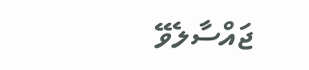ޖައްސާލެވޭ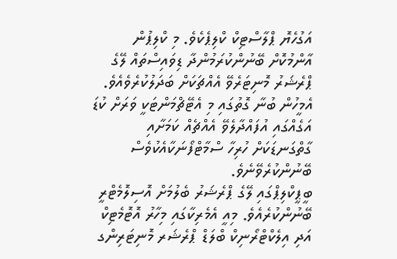އަގުހެޔޮ ޕްލާސްޓިކް ކްލިޕެކެވެ. މި ކްލިޕުން އާންމުކޮށް ބޭނުންކުރަމުންދާ ޑިވައިސްތައް ލޭގެ ޕްރެޝަރު މޮނިޓަރެވޭ އެއްޗަކަށް ބަދަލުކުރެވެއެވެ. އެމީހުން ބުނާ ގޮތުގައި މި އެޓޭޗްމަންޓަކީ ވަރަށް ކުޑަ އަގެއްގައި އުފައްދާލެވޭ އެއްޗެއް ކަމަށާއި ގާތްގަނޑަކަށް ހުރިހާ ސްމާޓްފޯނަކާއެކުވެސް ބޭނުންކުރެވޭނެވެ.
ބީޕީކްލިޕްގައި ލޭގެ ޕްރެޝަރު ބެލުމަށް އޮސިލޮމެޓްރީ ބޭނުންކުރެއެވެ. މިއީ އެމެރިކާގައި މިހާރު އޮޓޮމެޓިކް އަދި އިލެކްޓްރޯނިކް ބްލަޑް ޕްރެޝަރ މޮނިޓަރިންގ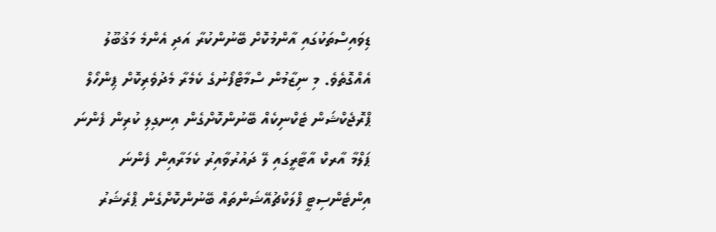ޑިވައިސްތަކުގައި އާންމުކޮށް ބޭނުންކުރާ އަދި އެންމެ މަޤުބޫލު އެއްގޮތެވެ. މި ނިޒާމުން ސްމާޓްފޯނުގެ ކެމެރާ މެދުވެރިކޮށް ޕިންހޯލް ޕްރޮޖެކްޝަން ޓެކްނިކެއް ބޭނުންކޮށްގެން އިނގިލި ކުރިން ފެންނަ ޕަލްމާ އާރކް އާޓާރީގައި ލޭ ދައުރުވާއިރު ކެމަރާއިން ފެންނަ އިންޓެންސިޓީ ފްލަކްޗުއޭޝަންތައް ބޭނުންކޮށްގެން ޕްރެޝަރު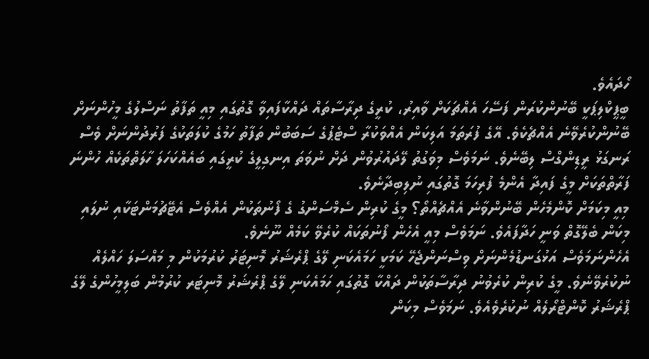ހޯދައެވެ.
ބީޕީކްލިޕަކީ ބޭނުންކުރަން ފަސޭހަ އެއްޗަކަށް ވާއިރު، ކުރީގެ ދިރާސާތައް ދައްކާފައިވާ ގޮތުގައި މިއީ ތަފާތު ނަސްލުގެ މީހުންނަށް ބޭނުންކުރެވޭނެ އެއްޗެކެވެ. އޭގެ ފުރަތަމަ އަލިކަން އެއްވަކުރާ ސްޓެޕުގެ ސަބަބުން ތަފާތު ހަމުގެ ކުލަތަކުގެ ފަރުދުންނަށް ވެސް ރަނގަޅު ރީޑިންގްސް ލިބޭނެވެ. ނަމަވެސް މިވަގުތު ލޭދައުރުވުން ދަށް ނުވަތަ އިނގިލީގެ ކުރީގައި ބައެއްކަހަލަ ހާލަތްތަކެއް ހުންނަ ފަރާތްތަކަށް މީގެ ފައިދާ އެންމެ ފުރިހަމަ ގޮތުގައި ނުލިބިދާނެވެ.
މިއީ މިކަމަށް ކޮންމެހެން ބޭނުންވާނެ އެއްޗެއްތޯ؟ މީގެ ކުރިން ސެމްސަންގު ގެ ފޯނުތަކުން އެއްވެސް އެޓޭޗުމަންޓަކާއި ނުލައި މިކަން ބެލޭގޮތް ވަނީ ހަދާފައެވެ. ނަމަވެސް މިއީ އެހެން ފޯނުތަކައް ކުރެވޭ ކަމެއް ނޫނެވެ.
އެހެންނަމަވެސް އަޅުގަނޑުމެންނަށް ވިސްނަންޖެހޭ ކަމަކީ ހަމައެކަނި ލޭގެ ޕްރެޝަރު މޮނިޓަރު ކުރުމަކުން މި މައްސަލަ ހައްލެއް ނުކުރެވޭނެވެ. މީގެ ކުރިން ކުރެވުނު ދިރާސާތަކުން ދައްކާ ގޮތުގައި ހަމައެކަނި ލޭގެ ޕްރެޝަރު މޮނިޓަރ ކުރުމުން ބަލިމީހުންގެ ލޭގެ ޕްރެޝަރު ކޮންޓްރޯލެއް ނުކުރެވެއެވެ. ނަމަވެސް މިކަން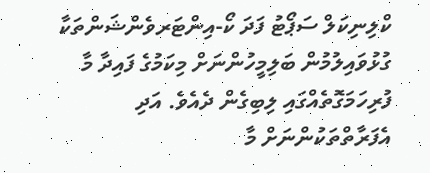ކްލިނިކަލް ސަޕޯޓު ފަދަ ކޯ-އިންޓަރވެންޝަންތަކާ ގުޅުވައިލުމުން ބަލިމީހުންނަށް މިކަމުގެ ފައިދާ މާ ފުރިހަމަގޮތެއްގައި ލިބިގެން ދެއެވެ. އަދި އެފަރާތްތަކުންނަށް މާ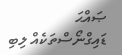ޞައްޙަ ޑައިގްނޯސްތަކެއް ލިބި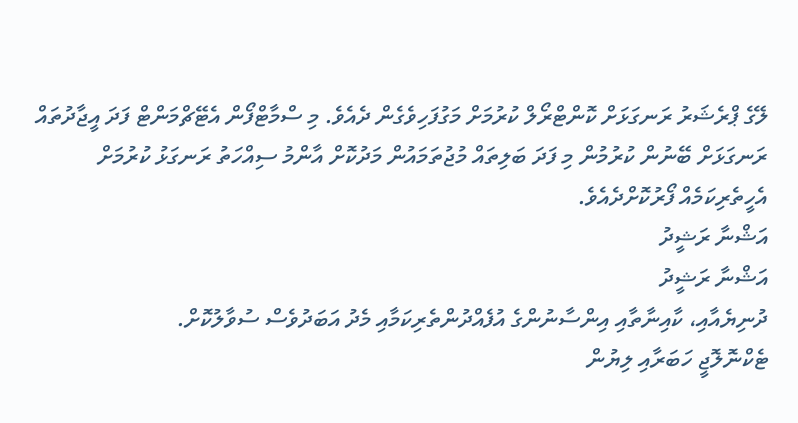ލޭގެ ޕްރެޝަރު ރަނގަޅަށް ކޮންޓްރޯލް ކުރުމަށް މަގުފަހިވެގެން ދެއެވެ. މި ސްމާޓްފޯން އެޓޭޗްމަންޓް ފަދަ އީޖާދުތައް ރަނގަޅަށް ބޭނުން ކުރުމުން މި ފަދަ ބަލިތައް މުޖުތަމައުން މަދުކޮށް އާންމު ސިއްހަތު ރަނގަޅު ކުރުމަށް އެހީތެރިކަމެއް ފޯރުކޮށްދެއެވެ.
އަޝްނާ ރަޝީދު
އަޝްނާ ރަޝީދު
ދުނިޔެއާއި، ކާއިނާތާއި އިންސާނުންގެ އުފެއްދުންތެރިކަމާއި މެދު އަބަދުވެސް ސުވާލުކޮށް.
ޓެކްނޮލޮޖީ ހަބަރާއި ލިޔުން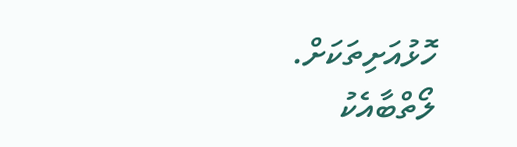ހޮޅުއަށިތަކަށް.
ލޯތްބާއެކު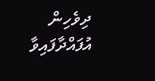ދިވެހިން އުފައްދާފައިވާ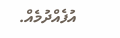އުފެއްދުމެއް.